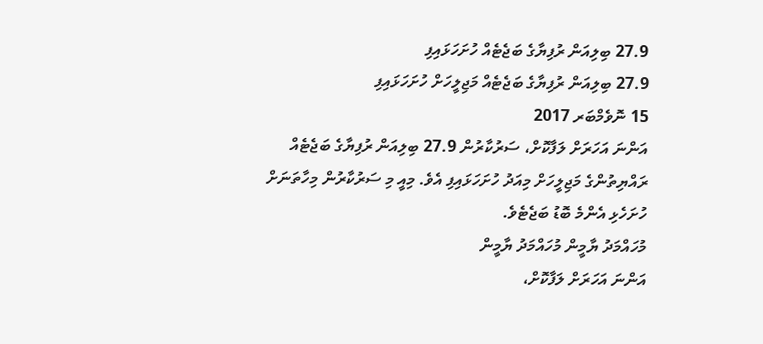27.9 ބިލިއަން ރުފިޔާގެ ބަޖެޓެއް ހުށަހަޅައިފި
27.9 ބިލިއަން ރުފިޔާގެ ބަޖެޓެއް މަޖިލީހަށް ހުށަހަޅައިފި
15 ނޮވެމްބަރ 2017
އަންނަ އަހަރަށް ލަފާކޮށް، ސަރުކާރުން 27.9 ބިލިއަން ރުފިޔާގެ ބަޖެޓެއް ރައްޔިތުންގެ މަޖިލީހަށް މިއަދު ހުށަހަޅައިފި އެވެ. މިއީ މި ސަރުކާރުން މިހާތަނަށް ހުށަހެޅި އެންމެ ބޮޑު ބަޖެޓެވެ.
މުހައްމަދު ޔާމީން މުހައްމަދު ޔާމީން
އަންނަ އަހަރަށް ލަފާކޮށް،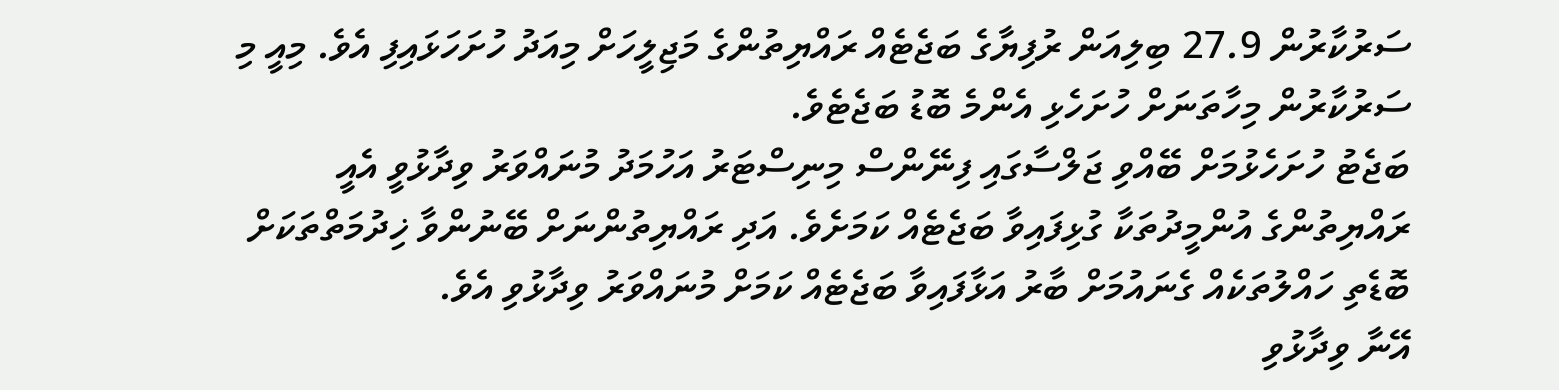ސަރުކާރުން 27.9 ބިލިއަން ރުފިޔާގެ ބަޖެޓެއް ރައްޔިތުންގެ މަޖިލީހަށް މިއަދު ހުށަހަޅައިފި އެވެ. މިއީ މި ސަރުކާރުން މިހާތަނަށް ހުށަހެޅި އެންމެ ބޮޑު ބަޖެޓެވެ.
ބަޖެޓު ހުށަހެޅުމަށް ބޭއްވި ޖަލްސާގައި ފިނޭންސް މިނިސްޓަރު އަހުމަދު މުނައްވަރު ވިދާޅުވީ އެއީ ރައްޔިތުންގެ އުންމީދުތަކާ ގުޅިފައިވާ ބަޖެޓެއް ކަމަށެވެ. އަދި ރައްޔިތުންނަށް ބޭނުންވާ ޚިދުމަތްތަކަށް ބޮޑެތި ހައްލުތަކެއް ގެނައުމަށް ބާރު އަޅާފައިވާ ބަޖެޓެއް ކަމަށް މުނައްވަރު ވިދާޅުވި އެވެ.
އޭނާ ވިދާޅުވި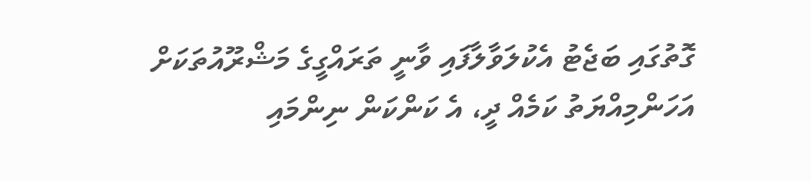ގޮތުގައި ބަޖެޓު އެކުލަވާލާފައި ވާނީ ތަރައްގީގެ މަޝްރޫއުތަކަށް އަހަންމިއްޔަތު ކަމެއް ދީ، އެ ކަންކަން ނިންމައި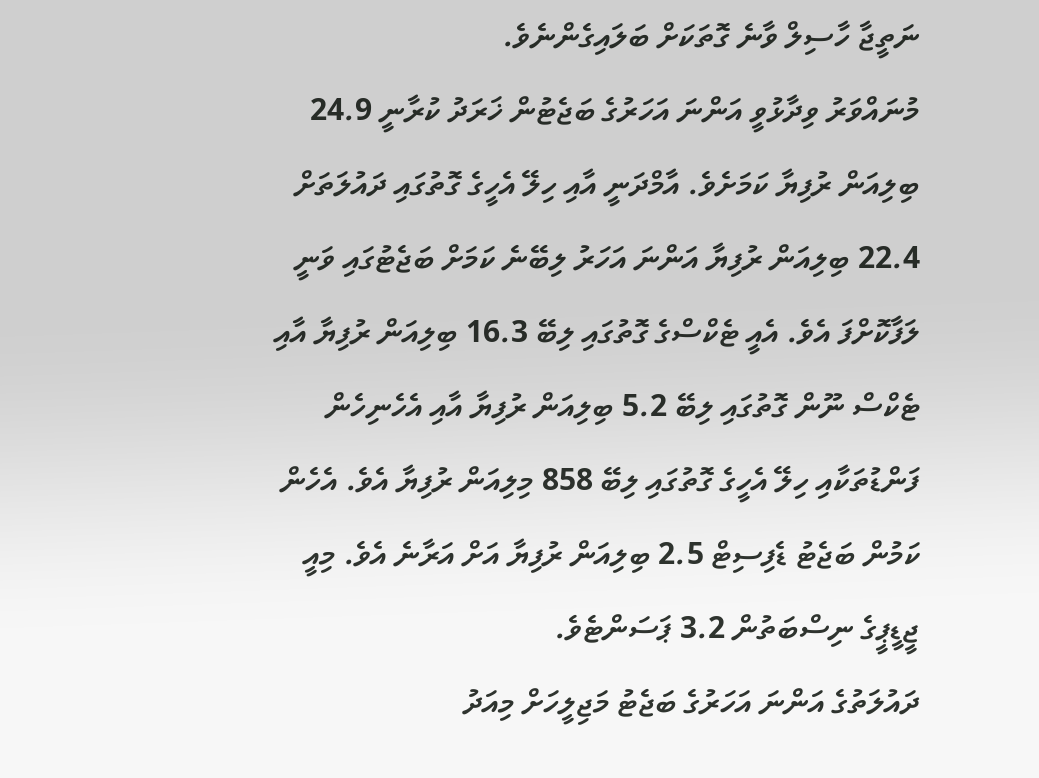ނަތީޖާ ހާސިލް ވާނެ ގޮތަކަށް ބަލައިގެންނެވެ.
މުނައްވަރު ވިދާޅުވީ އަންނަ އަހަރުގެ ބަޖެޓުން ޚަރަދު ކުރާނީ 24.9 ބިލިއަން ރުފިޔާ ކަމަށެވެ. އާމްދަނީ އާއި ހިލޭ އެހީގެ ގޮތުގައި ދައުލަތަށް 22.4 ބިލިއަން ރުފިޔާ އަންނަ އަހަރު ލިބޭނެ ކަމަށް ބަޖެޓުގައި ވަނީ ލަފާކޮށްފަ އެވެ. އެއީ ޓެކްސްގެ ގޮތުގައި ލިބޭ 16.3 ބިލިއަން ރުފިޔާ އާއި ޓެކްސް ނޫން ގޮތުގައި ލިބޭ 5.2 ބިލިއަން ރުފިޔާ އާއި އެހެނިހެން ފަންޑުތަކާއި ހިލޭ އެހީގެ ގޮތުގައި ލިބޭ 858 މިލިއަން ރުފިޔާ އެވެ. އެހެން ކަމުން ބަޖެޓު ޑެފިސިޓް 2.5 ބިލިއަން ރުފިޔާ އަށް އަރާނެ އެވެ. މިއީ ޖީޑީޕީގެ ނިސްބަތުން 3.2 ޕަސަންޓެވެ.
ދައުލަތުގެ އަންނަ އަހަރުގެ ބަޖެޓު މަޖިލީހަށް މިއަދު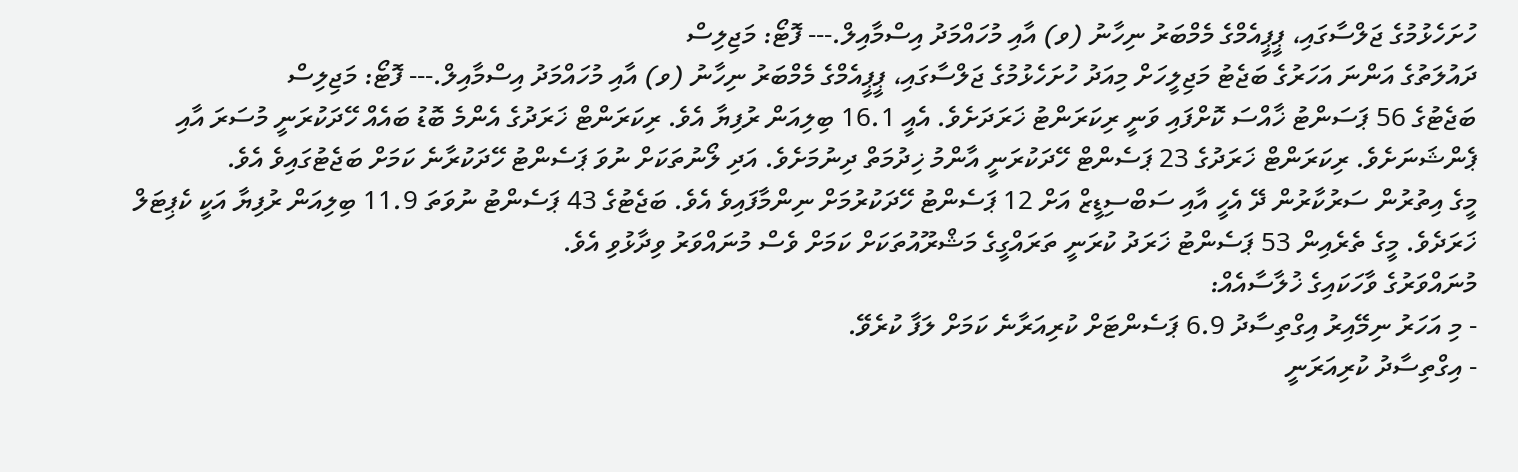ހުށަހެޅުމުގެ ޖަލްސާގައި، ޕީޕީއެމްގެ މެމްބަރު ނިހާނު (ވ) އާއި މުހައްމަދު އިސްމާއިލް.--- ފޮޓޯ: މަޖިލިސް
ދައުލަތުގެ އަންނަ އަހަރުގެ ބަޖެޓު މަޖިލީހަށް މިއަދު ހުށަހެޅުމުގެ ޖަލްސާގައި، ޕީޕީއެމްގެ މެމްބަރު ނިހާނު (ވ) އާއި މުހައްމަދު އިސްމާއިލް.--- ފޮޓޯ: މަޖިލިސް
ބަޖެޓުގެ 56 ޕަސަންޓު ޚާއްސަ ކޮށްފައި ވަނީ ރިކަރަންޓު ޚަރަދަށެވެ. އެއީ 16.1 ބިލިއަން ރުފިޔާ އެވެ. ރިކަރަންޓް ޚަރަދުގެ އެންމެ ބޮޑު ބައެއް ހޭދަކުރަނީ މުސަރަ އާއި ޕެންޝަނަށެވެ. ރިކަރަންޓް ޚަރަދުގެ 23 ޕަސެންޓް ހޭދަކުރަނީ އާންމު ޚިދުމަތް ދިނުމަށެވެ. އަދި ލޯނުތަކަށް ނުވަ ޕަސެންޓު ހޭދަކުރާނެ ކަމަށް ބަޖެޓުގައިވެ އެވެ.
މީގެ އިތުރުން ސަރުކާރުން ދޭ އެހީ އާއި ސަބްސިޑީޒް އަށް 12 ޕަސެންޓު ހޭދަކުރުމަށް ނިންމާފައިވެ އެވެ. ބަޖެޓުގެ 43 ޕަސެންޓު ނުވަތަ 11.9 ބިލިއަން ރުފިޔާ އަކީ ކެޕިޓަލް ޚަރަދެވެ. މީގެ ތެރެއިން 53 ޕަސެންޓު ޚަރަދު ކުރަނީ ތަރައްގީގެ މަޝްރޫއުތަކަށް ކަމަށް ވެސް މުނައްވަރު ވިދާޅުވި އެވެ.
މުނައްވަރުގެ ވާހަކައިގެ ޚުލާސާއެއް:
- މި އަހަރު ނިމޭއިރު އިގްތިސާދު 6.9 ޕަސެންޓަށް ކުރިއަރާނެ ކަމަށް ލަފާ ކުރެވޭ.
- އިގްތިސާދު ކުރިއަރަނީ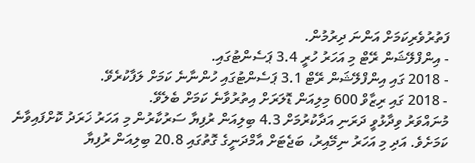ފަތުރުވެރިކަމަށް އަންނަ ދިރުމުން.
- އިންފްލޭޝަން ރޭޓް މި އަހަރު ހުރީ 3.4 ޕަސެންޓުގައި.
- 2018 ގައި އިންފްލޭޝަން ރޭޓް 3.1 ޕަސެންޓުގައި ހުންނާނެ ކަމަށް ލަފާކުރެވޭ.
- 2018 ގައި ރިޒާވް 600 މިލިއަން ޑޮލަރަށް އިތުރުވާނެ ކަމަށް ބެލެވޭ.
މުނައްވަރު ވިދާޅުވީ ދަރަނި އަދާކުރުމަށް 4.3 ބިލިއަން ރުފިޔާ ސަރުކާރުން މި އަހަރު ޚަރަދު ކޮށްފައިވާނެ ކަމަށެވެ. އަދި މި އަހަރު ނިމޭއިރު، ބަޖެޓަށް އާމްދަނީގެ ގޮތުގައި 20.8 ބިލިއަން ރުފިޔާ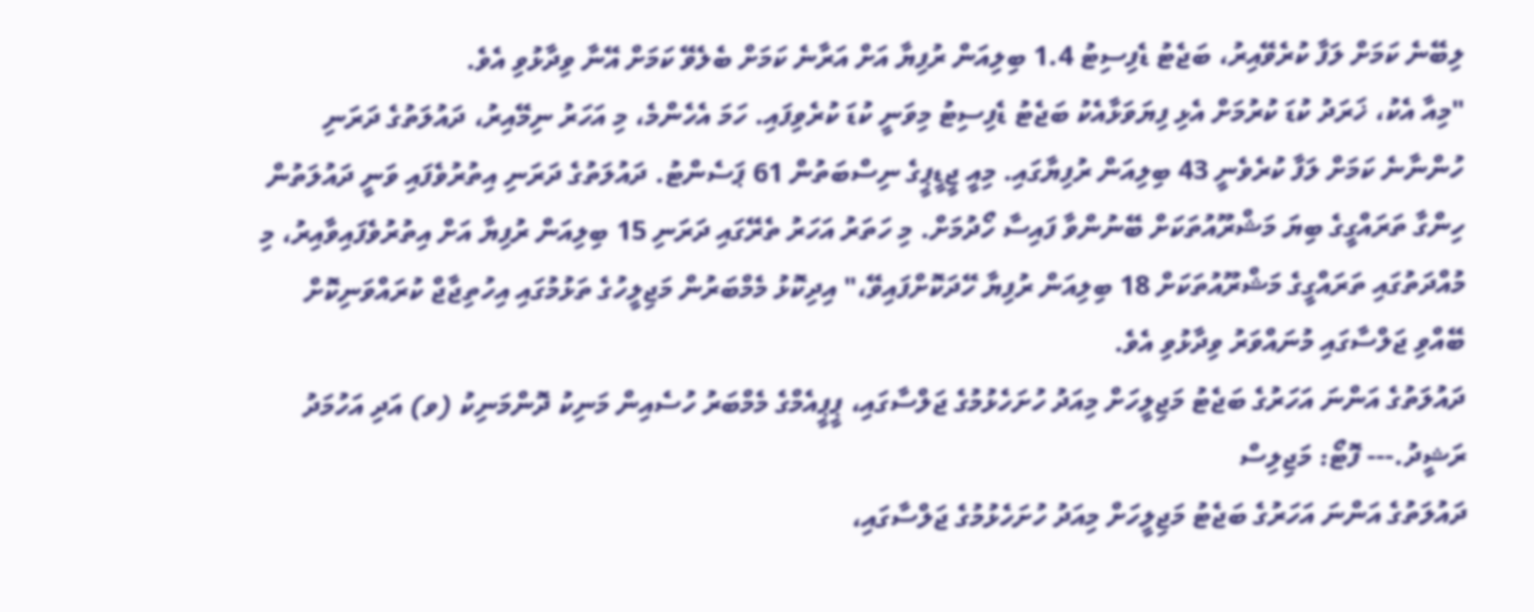ލިބޭނެ ކަމަށް ލަފާ ކުރެވޭއިރު، ބަޖެޓު ޑެފިސިޓު 1.4 ބިލިއަން ރުފިޔާ އަށް އަރާނެ ކަމަށް ބެލެވޭ ކަމަށް އޭނާ ވިދާޅުވި އެވެ.
"މިއާ އެކު، ޚަރަދު ކުޑަ ކުރުމަށް އެޅި ފިޔަވަޅާއެކު ބަޖެޓު ޑެފިސިޓު މިވަނީ ކުޑަ ކުރެވިފައި. ހަމަ އެހެންމެ، މި އަހަރު ނިމޭއިރު، ދައުލަތުގެ ދަރަނި ހުންނާނެ ކަމަށް ލަފާ ކުރެވެނީ 43 ބިލިއަން ރުފިޔާގައި. މިއީ ޖީޑީޕީގެ ނިސްބަތުން 61 ޕަސެންޓު. ދައުލަތުގެ ދަރަނި އިތުރުވެފައި ވަނީ ދައުލަތުން ހިންގާ ތަރައްގީގެ ބިޔަ މަޝްރޫއުތަކަށް ބޭނުންވާ ފައިސާ ހޯދުމަށް. މި ހަތަރު އަހަރު ތެރޭގައި ދަރަނި 15 ބިލިއަން ރުފިޔާ އަށް އިތުރުވެފައިވާއިރު، މި މުއްދަތުގައި ތަރައްގީގެ މަޝްރޫއުތަކަށް 18 ބިލިއަން ރުފިޔާ ހޭދަކޮށްފައިވޭ،" އިދިކޮޅު މެމްބަރުން މަޖިލީހުގެ ތަޅުމުގައި އިހުތިޖާޖް ކުރައްވަނިކޮށް ބޭއްވި ޖަލްސާގައި މުނައްވަރު ވިދާޅުވި އެވެ.
ދައުލަތުގެ އަންނަ އަހަރުގެ ބަޖެޓު މަޖިލީހަށް މިއަދު ހުށަހެޅުމުގެ ޖަލްސާގައި، ޕީޕީއެމްގެ މެމްބަރު ހުސެއިން މަނިކު ދޮންމަނިކު (ވ) އަދި އަހުމަދު ރަޝީދު.--- ފޮޓޯ: މަޖިލިސް
ދައުލަތުގެ އަންނަ އަހަރުގެ ބަޖެޓު މަޖިލީހަށް މިއަދު ހުށަހެޅުމުގެ ޖަލްސާގައި،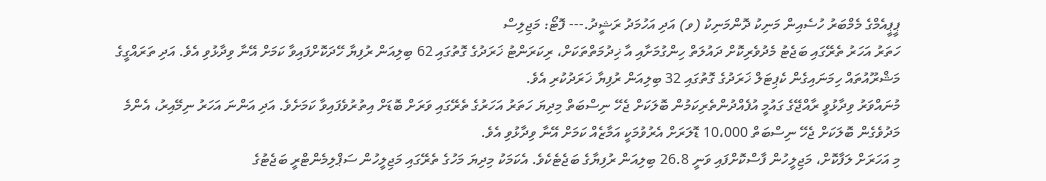ޕީޕީއެމްގެ މެމްބަރު ހުސެއިން މަނިކު ދޮންމަނިކު (ވ) އަދި އަހުމަދު ރަޝީދު.--- ފޮޓޯ: މަޖިލިސް
ހަތަރު އަހަރު ތެރޭގައި ބަޖެޓު މެދުވެރިކޮށް ދައުލަތް ހިންގުމަށާއި އާ ޚިދުމަތްތަކަށް، ރިކަރަންޓު ޚަރަދުގެ ގޮތުގައި 62 ބިލިއަން ރުފިޔާ ހޭދަކޮށްފައިވާ ކަމަށް އޭނާ ވިދާޅުވި އެވެ. އަދި ތަރައްގީގެ މަޝްރޫއުތައް ހިމަނައިގެން ކެޕިޓަލް ޚަރަދުގެ ގޮތުގައި 32 ބިލިއަން ރުފިޔާ ޚަރަދުކުރި އެވެ.
މުނައްވަރު ވިދާޅުވީ ރާއްޖޭގެ ގައުމީ އުފެއްދުންތެރިކަމުން ބޮލަކަށް ޖެހޭ ނިސްބަތް މިދިޔަ ހަތަރު އަހަރުގެ ތެރޭގައި ވަރަށް ބޮޑަށް އިތުރުވެފައިވާ ކަމަށެވެ. އަދި އަންނަ އަހަރު ނިމޭއިރު، އެންމެ މަދުވެގެން ބޮލަކަށް ޖެހޭ ނިސްބަތް 10،000 ޑޮލަރަށް އެރުވުމަކީ އަމާޒެއް ކަމަށް އޭނާ ވިދާޅުވި އެވެ.
މި އަހަރަށް ލަފާކޮށް، މަޖިލީހުން ފާސްކޮށްފައި ވަނީ 26.8 ބިލިއަން ރުފިޔާގެ ބަޖެޓެކެވެ. އެކަމަކު މިދިޔަ މަހުގެ ތެރޭގައި މަޖިލީހުން ސަޕްލިމެންޓްރީ ބަޖެޓުގެ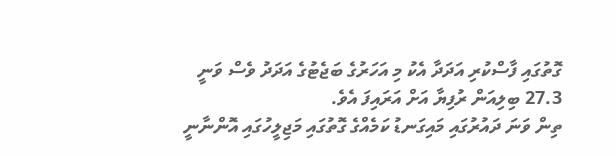ގޮތުގައި ފާސްކުރި އަދަދާ އެކު މި އަހަރުގެ ބަޖެޓުގެ އަދަދު ވެސް ވަނީ 27.3 ބިލިއަން ރުފިޔާ އަށް އަރައިފަ އެވެ.
ތިން ވަނަ ދައުރުގައި މައިގަނޑު ކަމެއްގެ ގޮތުގައި މަޖިލީހުގައި އޮންނާނީ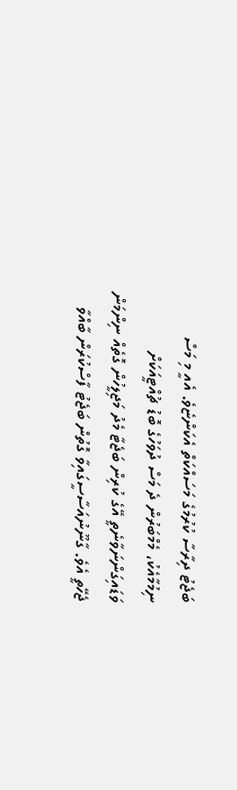ބަޖެޓު ދިރާސާ ކުރުމުގެ މަސައްކަތް އެކަންޏެވެ. އެއީ މި މަސް ނިމުމާއެކު، މެމްބަރުން ދެ މަސް ދުވަހުގެ ބޮޑު ޗުއްޓީއަކަށް ވަޑައިގަންނަވާނެތީ އޭގެ ކުރިން ބަޖެޓާ މެދު މަޖިލީހުން ގޮތެއް ނިންމަން ޖެހޭތީ އެވެ. ގާނޫނުއަސާސީގައިވާ ގޮތުން ބަޖެޓު ފާސްކުރަން ބާއްވާ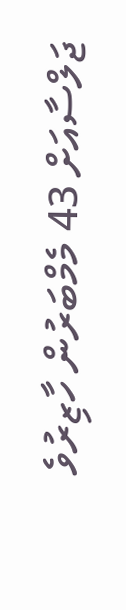ޖަލްސާއަށް 43 މެމްބަރުން ހާޒިރުވެ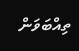ތިއްބަވަން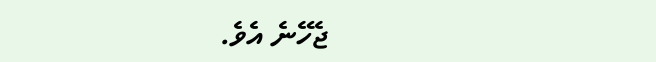ޖެހޭނެ އެވެ.